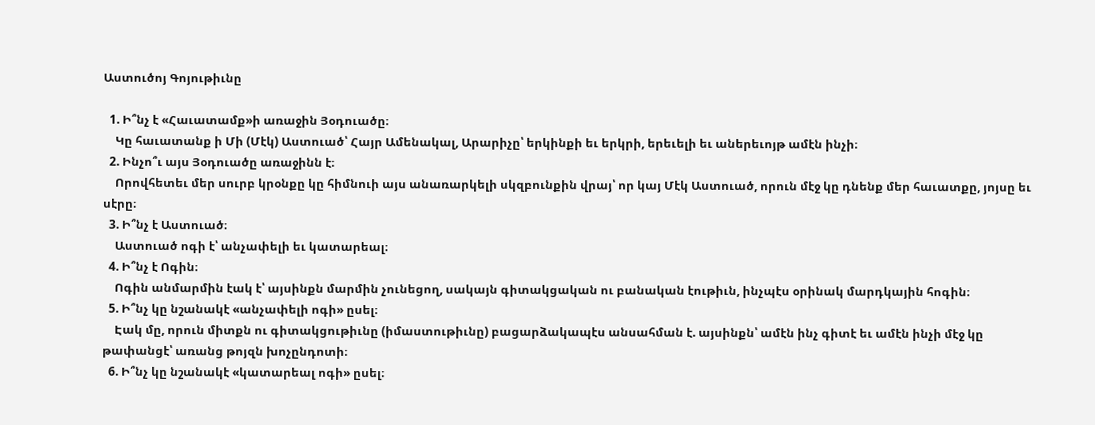Աստուծոյ Գոյութիւնը

  1. Ի՞նչ է «Հաւատամք»ի առաջին Յօդուածը։
    Կը հաւատանք ի Մի (Մէկ) Աստուած՝ Հայր Ամենակալ, Արարիչը՝ երկինքի եւ երկրի, երեւելի եւ աներեւոյթ ամէն ինչի։
  2. Ինչո՞ւ այս Յօդուածը առաջինն է։
    Որովհետեւ մեր սուրբ կրօնքը կը հիմնուի այս անառարկելի սկզբունքին վրայ՝ որ կայ Մէկ Աստուած, որուն մէջ կը դնենք մեր հաւատքը, յոյսը եւ սէրը։
  3. Ի՞նչ է Աստուած։
    Աստուած ոգի է՝ անչափելի եւ կատարեալ։
  4. Ի՞նչ է Ոգին։
    Ոգին անմարմին էակ է՝ այսինքն մարմին չունեցող, սակայն գիտակցական ու բանական էութիւն, ինչպէս օրինակ մարդկային հոգին։
  5. Ի՞նչ կը նշանակէ «անչափելի ոգի» ըսել։
    Էակ մը, որուն միտքն ու գիտակցութիւնը (իմաստութիւնը) բացարձակապէս անսահման է. այսինքն՝ ամէն ինչ գիտէ եւ ամէն ինչի մէջ կը թափանցէ՝ առանց թոյզն խոչընդոտի։
  6. Ի՞նչ կը նշանակէ «կատարեալ ոգի» ըսել։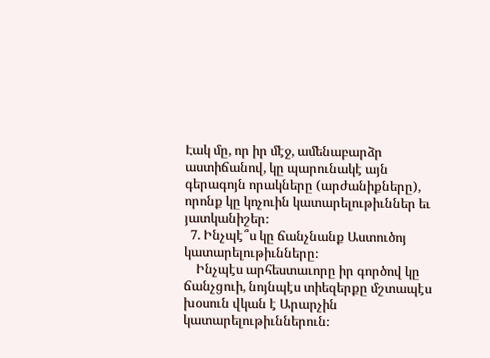Էակ մը, որ իր մէջ, ամենաբարձր աստիճանով, կը պարունակէ այն գերագոյն որակները (արժանիքները), որոնք կը կոչուին կատարելութիւններ եւ յատկանիշեր։
  7. Ինչպէ՞ս կը ճանչնանք Աստուծոյ կատարելութիւնները։
    Ինչպէս արհեստաւորը իր գործով կը ճանչցուի, նոյնպէս տիեզերքը մշտապէս խօսուն վկան է Արարչին կատարելութիւններուն։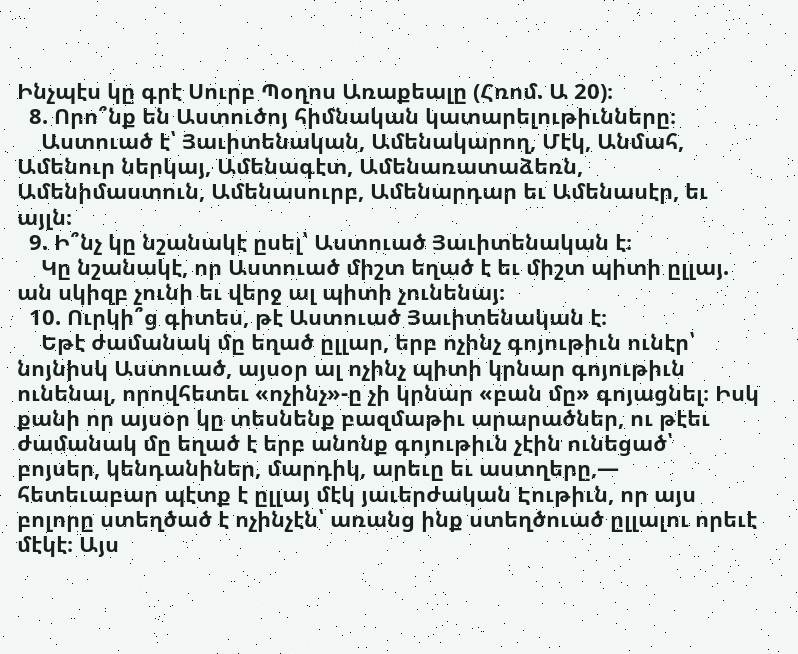Ինչպէս կը գրէ Սուրբ Պօղոս Առաքեալը (Հռոմ. Ա 20)։
  8. Որո՞նք են Աստուծոյ հիմնական կատարելութիւնները։
    Աստուած է՝ Յաւիտենական, Ամենակարող, Մէկ, Անմահ, Ամենուր ներկայ, Ամենագէտ, Ամենառատաձեռն, Ամենիմաստուն, Ամենասուրբ, Ամենարդար եւ Ամենասէր, եւ այլն։
  9. Ի՞նչ կը նշանակէ ըսել՝ Աստուած Յաւիտենական է։
    Կը նշանակէ, որ Աստուած միշտ եղած է եւ միշտ պիտի ըլլայ. ան սկիզբ չունի եւ վերջ ալ պիտի չունենայ։
  10. Ուրկի՞ց գիտես, թէ Աստուած Յաւիտենական է։
    Եթէ ժամանակ մը եղած ըլլար, երբ ոչինչ գոյութիւն ունէր՝ նոյնիսկ Աստուած, այսօր ալ ոչինչ պիտի կրնար գոյութիւն ունենալ, որովհետեւ «ոչինչ»-ը չի կրնար «բան մը» գոյացնել։ Իսկ քանի որ այսօր կը տեսնենք բազմաթիւ արարածներ, ու թէեւ ժամանակ մը եղած է երբ անոնք գոյութիւն չէին ունեցած՝ բոյսեր, կենդանիներ, մարդիկ, արեւը եւ աստղերը,— հետեւաբար պէտք է ըլլայ մէկ յաւերժական Էութիւն, որ այս բոլորը ստեղծած է ոչինչէն՝ առանց ինք ստեղծուած ըլլալու որեւէ մէկէ։ Այս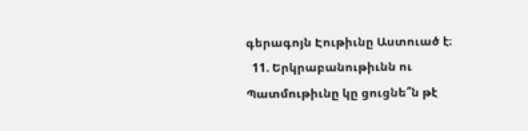գերագոյն Էութիւնը Աստուած է։
  11. Երկրաբանութիւնն ու Պատմութիւնը կը ցուցնե՞ն թէ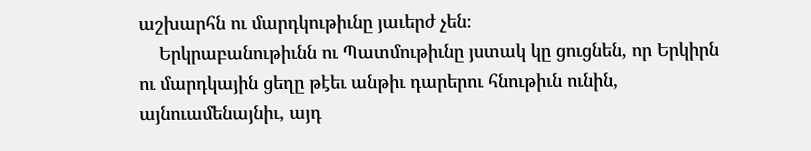աշխարհն ու մարդկութիւնը յաւերժ չեն։
    Երկրաբանութիւնն ու Պատմութիւնը յստակ կը ցուցնեն, որ Երկիրն ու մարդկային ցեղը թէեւ անթիւ դարերու հնութիւն ունին, այնուամենայնիւ, այդ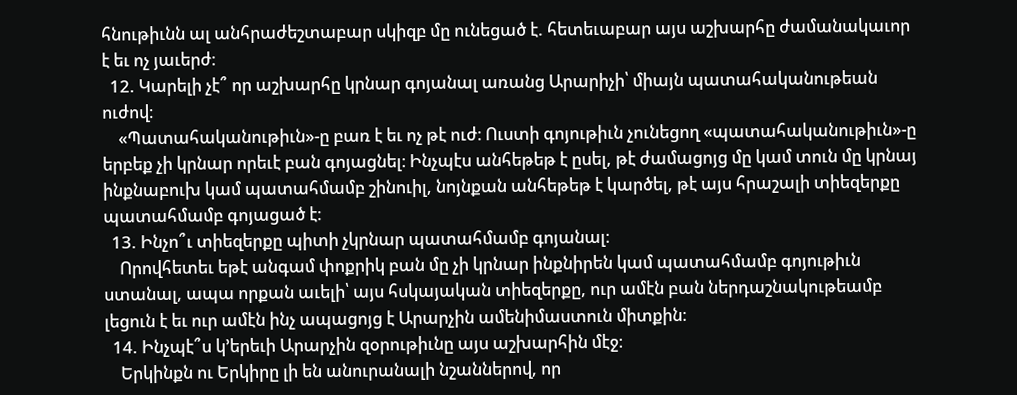հնութիւնն ալ անհրաժեշտաբար սկիզբ մը ունեցած է. հետեւաբար այս աշխարհը ժամանակաւոր է եւ ոչ յաւերժ։
  12. Կարելի չէ՞ որ աշխարհը կրնար գոյանալ առանց Արարիչի՝ միայն պատահականութեան ուժով։
    «Պատահականութիւն»-ը բառ է եւ ոչ թէ ուժ։ Ուստի գոյութիւն չունեցող «պատահականութիւն»-ը երբեք չի կրնար որեւէ բան գոյացնել։ Ինչպէս անհեթեթ է ըսել, թէ ժամացոյց մը կամ տուն մը կրնայ ինքնաբուխ կամ պատահմամբ շինուիլ, նոյնքան անհեթեթ է կարծել, թէ այս հրաշալի տիեզերքը պատահմամբ գոյացած է։
  13. Ինչո՞ւ տիեզերքը պիտի չկրնար պատահմամբ գոյանալ։
    Որովհետեւ եթէ անգամ փոքրիկ բան մը չի կրնար ինքնիրեն կամ պատահմամբ գոյութիւն ստանալ, ապա որքան աւելի՝ այս հսկայական տիեզերքը, ուր ամէն բան ներդաշնակութեամբ լեցուն է եւ ուր ամէն ինչ ապացոյց է Արարչին ամենիմաստուն միտքին։
  14. Ինչպէ՞ս կ’երեւի Արարչին զօրութիւնը այս աշխարհին մէջ։
    Երկինքն ու Երկիրը լի են անուրանալի նշաններով, որ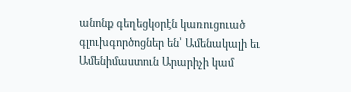անոնք գեղեցկօրէն կառուցուած գլուխգործոցներ են՝ Ամենակալի եւ Ամենիմաստուն Արարիչի կամ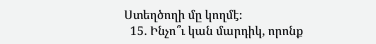Ստեղծողի մը կողմէ։
  15. Ինչո՞ւ կան մարդիկ, որոնք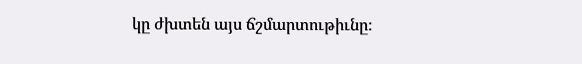կը ժխտեն այս ճշմարտութիւնը։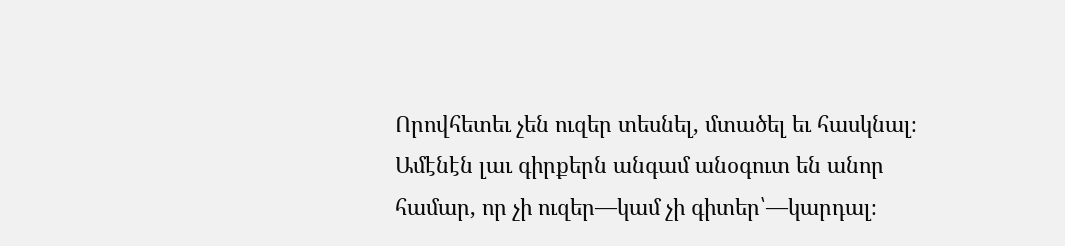Որովհետեւ չեն ուզեր տեսնել, մտածել եւ հասկնալ։ Ամէնէն լաւ գիրքերն անգամ անօգուտ են անոր համար, որ չի ուզեր—կամ չի գիտեր՝—կարդալ։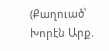(Քաղուած՝ Խորէն Արք.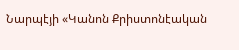Նարպէյի «Կանոն Քրիստոնէական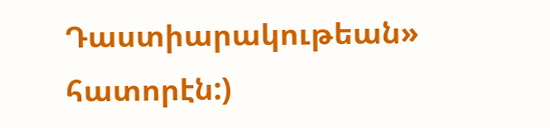Դաստիարակութեան» հատորէն:)